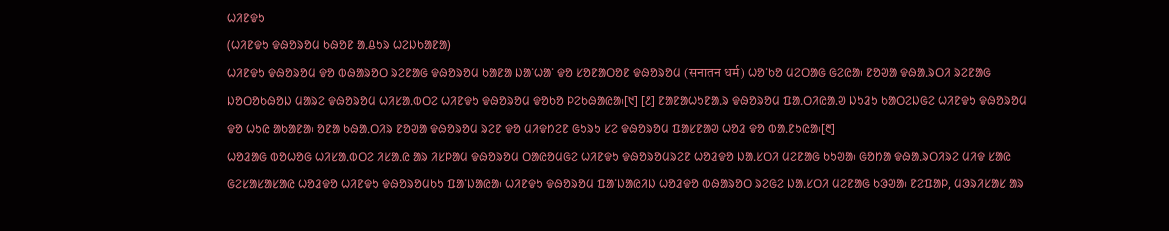ᱦᱤᱱᱫᱩ
(ᱦᱤᱱᱫᱩ ᱫᱷᱚᱨᱚᱢ ᱠᱷᱚᱱ ᱟᱹᱪᱩᱨ ᱦᱮᱡᱠᱟᱱᱟ)
ᱦᱤᱱᱫᱩ ᱫᱷᱚᱨᱚᱢ ᱫᱚ ᱵᱷᱟᱨᱚᱛ ᱨᱮᱱᱟᱜ ᱫᱷᱚᱨᱚᱢ ᱠᱟᱱᱟ ᱡᱟᱸᱦᱟᱸ ᱫᱚ ᱥᱚᱱᱟᱛᱚᱱ ᱫᱷᱚᱨᱚᱢ (सनातन धर्म) ᱦᱚᱸᱠᱚ ᱢᱮᱛᱟᱜ ᱜᱮᱭᱟ᱾ ᱱᱚᱣᱟ ᱫᱷᱟᱹᱨᱛᱤ ᱨᱮᱱᱟᱜ ᱡᱚᱛᱚᱠᱷᱚᱡ ᱢᱟᱨᱮ ᱫᱷᱚᱨᱚᱢ ᱦᱤᱥᱟᱹᱵᱛᱮ ᱦᱤᱱᱫᱩ ᱫᱷᱚᱨᱚᱢ ᱫᱚᱠᱚ ᱞᱮᱠᱷᱟᱭᱟ᱾[᱑] [᱒] ᱱᱟᱱᱟᱦᱩᱱᱟᱹᱨ ᱫᱷᱚᱨᱚᱢ ᱯᱟᱹᱛᱤᱭᱟᱹᱣ ᱡᱩᱲᱩ ᱠᱟᱛᱮᱡᱜᱮ ᱦᱤᱱᱫᱩ ᱫᱷᱚᱨᱚᱢ ᱫᱚ ᱦᱩᱭ ᱟᱠᱟᱱᱟ᱾ ᱚᱱᱟ ᱠᱷᱟᱹᱛᱤᱨ ᱱᱚᱣᱟ ᱫᱷᱚᱨᱚᱢ ᱨᱮᱱ ᱫᱚ ᱢᱤᱫᱴᱮᱱ ᱜᱩᱨᱩ ᱥᱮ ᱫᱷᱚᱨᱚᱢ ᱯᱟᱥᱱᱟᱣ ᱦᱚᱲ ᱫᱚ ᱵᱟᱹᱱᱩᱭᱟ᱾[᱓]
ᱦᱚᱲᱟᱜ ᱵᱚᱦᱚᱜ ᱦᱤᱥᱟᱹᱵᱛᱮ ᱤᱥᱟᱹᱭ ᱟᱨ ᱤᱥᱞᱟᱢ ᱫᱷᱚᱨᱚᱢ ᱛᱟᱭᱚᱢᱜᱮ ᱦᱤᱱᱫᱩ ᱫᱷᱚᱨᱚᱢᱨᱮᱱ ᱦᱚᱲᱫᱚ ᱡᱟᱹᱥᱛᱤ ᱢᱮᱱᱟᱜ ᱠᱩᱣᱟ᱾ ᱜᱚᱴᱟ ᱫᱷᱟᱹᱨᱛᱤᱨᱮ ᱢᱤᱫ ᱥᱟᱭ ᱜᱮᱥᱟᱥᱟᱥᱟᱭ ᱦᱚᱲᱫᱚ ᱦᱤᱱᱫᱩ ᱫᱷᱚᱨᱚᱢᱠᱩ ᱯᱟᱸᱡᱟᱭᱟ᱾ ᱦᱤᱱᱫᱩ ᱫᱷᱚᱨᱚᱢ ᱯᱟᱸᱡᱟᱭᱤᱡ ᱦᱚᱲᱫᱚ ᱵᱷᱟᱨᱚᱛ ᱨᱮᱜᱮ ᱡᱟᱹᱥᱛᱤ ᱢᱮᱱᱟᱜ ᱠᱳᱣᱟ᱾ ᱱᱮᱯᱟᱞ, ᱢᱳᱨᱤᱥᱟᱥ ᱟᱨ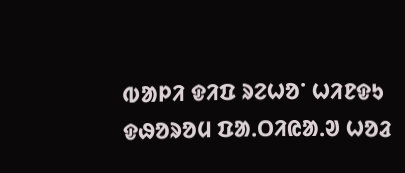ᱵᱟᱞᱤ ᱫᱤᱯ ᱨᱮᱦᱚᱸ ᱦᱤᱱᱫᱩ ᱫᱷᱚᱨᱚᱢ ᱯᱟᱹᱛᱤᱭᱟᱹᱣ ᱦᱚᱲ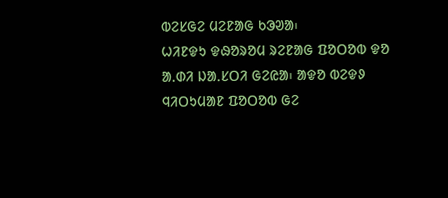ᱵᱮᱥᱜᱮ ᱢᱮᱱᱟᱜ ᱠᱳᱣᱟ᱾
ᱦᱤᱱᱫᱩ ᱫᱷᱚᱨᱚᱢ ᱨᱮᱱᱟᱜ ᱯᱚᱛᱚᱵ ᱫᱚ ᱟᱹᱰᱤ ᱡᱟᱹᱥᱛᱤ ᱜᱮᱭᱟ᱾ ᱟᱫᱚ ᱵᱮᱫᱽ ᱧᱤᱛᱩᱢᱟᱱ ᱯᱚᱛᱚᱵ ᱜᱮ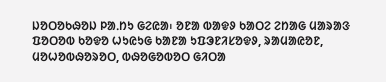ᱡᱚᱛᱚᱠᱷᱚᱡ ᱞᱟᱹᱴᱩ ᱜᱮᱭᱟ᱾ ᱚᱱᱟ ᱵᱟᱫᱽ ᱠᱟᱛᱮ ᱮᱴᱟᱜ ᱢᱟᱨᱟᱝ ᱯᱚᱛᱚᱵ ᱠᱚᱫᱚ ᱦᱩᱭᱩᱜ ᱠᱟᱱᱟ ᱩᱯᱳᱱᱤᱥᱚᱫᱽ, ᱨᱟᱢᱟᱭᱚᱱ, ᱢᱚᱦᱚᱵᱷᱚᱨᱚᱛ, ᱵᱷᱚᱜᱚᱵᱚᱛ ᱜᱤᱛᱟ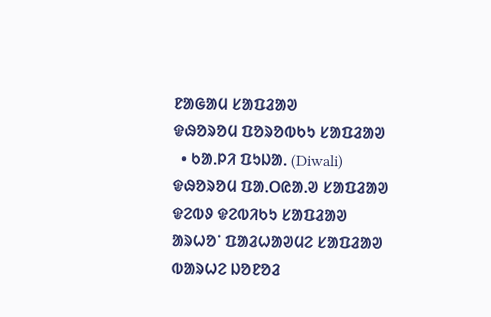ᱱᱟᱜᱟᱢ ᱥᱟᱯᱲᱟᱣ
ᱫᱷᱚᱨᱚᱢ ᱯᱚᱨᱚᱵᱠᱩ ᱥᱟᱯᱲᱟᱣ
  • ᱠᱟᱹᱞᱤ ᱯᱩᱡᱟᱹ (Diwali)
ᱫᱷᱚᱨᱚᱢ ᱯᱟᱹᱛᱭᱟᱹᱣ ᱥᱟᱯᱲᱟᱣ
ᱫᱮᱵᱽ ᱫᱮᱵᱤᱠᱩ ᱥᱟᱯᱲᱟᱣ
ᱟᱨᱦᱚᱸ ᱯᱟᱲᱦᱟᱣᱢᱮ ᱥᱟᱯᱲᱟᱣ
ᱵᱟᱨᱦᱮ ᱡᱚᱱᱚᱲ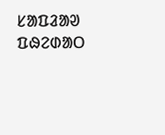ᱥᱟᱯᱲᱟᱣ
ᱯᱷᱮᱰᱟᱛ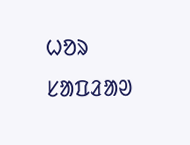ᱦᱚᱨ ᱥᱟᱯᱲᱟᱣ